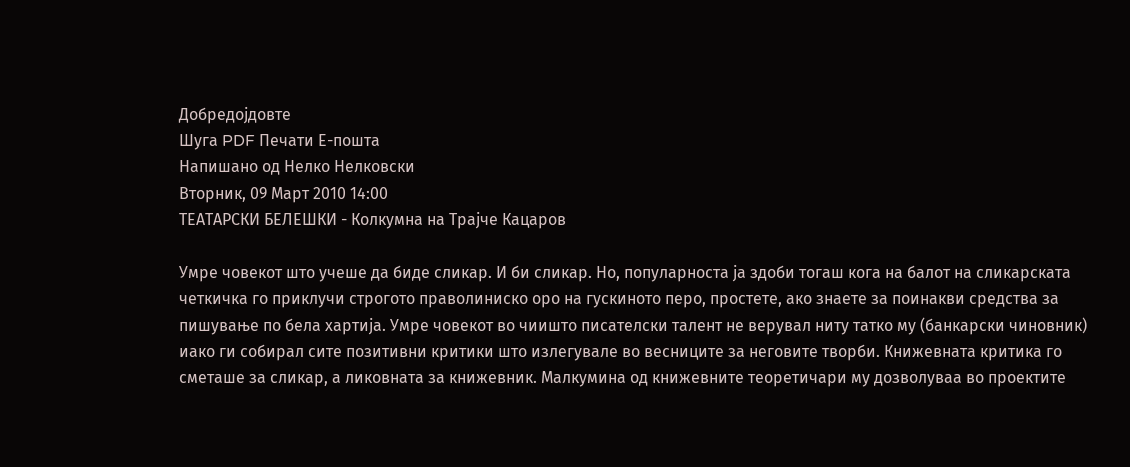Добредојдовте
Шуга PDF Печати Е-пошта
Напишано од Нелко Нелковски
Вторник, 09 Март 2010 14:00
ТЕАТАРСКИ БЕЛЕШКИ - Колкумна на Трајче Кацаров

Умре човекот што учеше да биде сликар. И би сликар. Но, популарноста ја здоби тогаш кога на балот на сликарската четкичка го приклучи строгото праволиниско оро на гускиното перо, простете, ако знаете за поинакви средства за пишување по бела хартија. Умре човекот во чиишто писателски талент не верувал ниту татко му (банкарски чиновник) иако ги собирал сите позитивни критики што излегувале во весниците за неговите творби. Книжевната критика го сметаше за сликар, а ликовната за книжевник. Малкумина од книжевните теоретичари му дозволуваа во проектите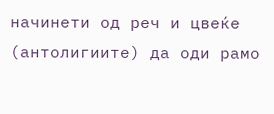начинети од реч и цвеќе (антолигиите) да оди рамо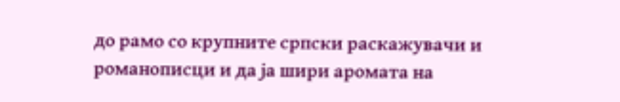до рамо со крупните српски раскажувачи и романописци и да ја шири аромата на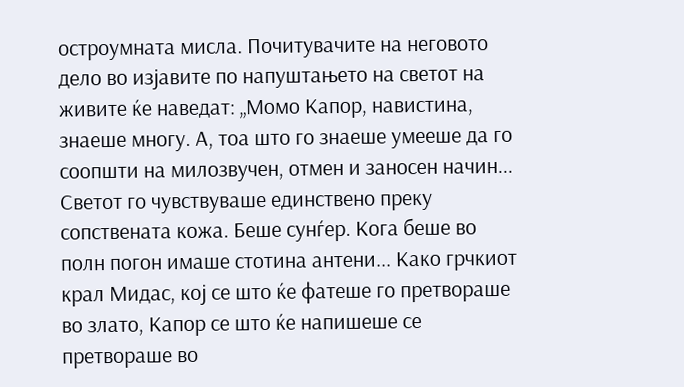остроумната мисла. Почитувачите на неговото дело во изјавите по напуштањето на светот на живите ќе наведат: „Момо Капор, навистина, знаеше многу. А, тоа што го знаеше умееше да го соопшти на милозвучен, отмен и заносен начин... Светот го чувствуваше единствено преку сопствената кожа. Беше сунѓер. Кога беше во полн погон имаше стотина антени... Како грчкиот крал Мидас, кој се што ќе фатеше го претвораше во злато, Капор се што ќе напишеше се претвораше во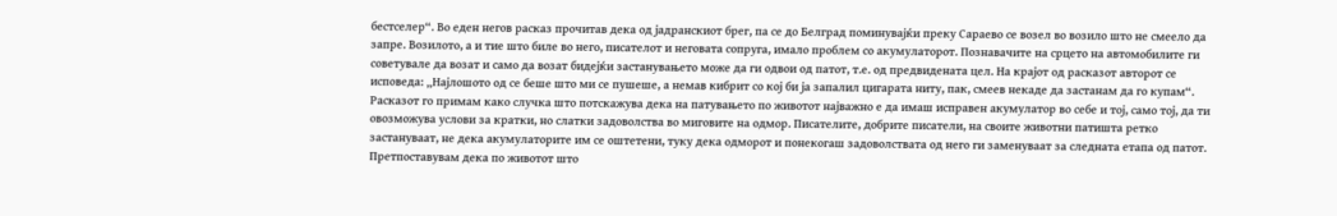бестселер“. Во еден негов расказ прочитав дека од јадранскиот брег, па се до Белград поминувајќи преку Сараево се возел во возило што не смеело да запре. Возилото, а и тие што биле во него, писателот и неговата сопруга, имало проблем со акумулаторот. Познавачите на срцето на автомобилите ги советувале да возат и само да возат бидејќи застанувањето може да ги одвои од патот, т.е. од предвидената цел. На крајот од расказот авторот се исповеда: „Најлошото од се беше што ми се пушеше, а немав кибрит со кој би ја запалил цигарата ниту, пак, смеев некаде да застанам да го купам“.
Расказот го примам како случка што потскажува дека на патувањето по животот најважно е да имаш исправен акумулатор во себе и тој, само тој, да ти овозможува услови за кратки, но слатки задоволства во миговите на одмор. Писателите, добрите писатели, на своите животни патишта ретко застануваат, не дека акумулаторите им се оштетени, туку дека одморот и понекогаш задоволствата од него ги заменуваат за следната етапа од патот. Претпоставувам дека по животот што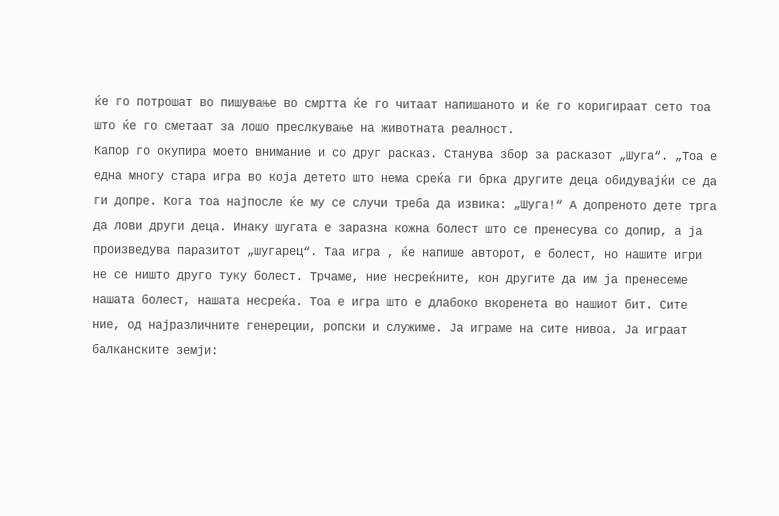ќе го потрошат во пишување во смртта ќе го читаат напишаното и ќе го коригираат сето тоа што ќе го сметаат за лошо преслкување на животната реалност.
Капор го окупира моето внимание и со друг расказ. Станува збор за расказот „Шуга“. „Тоа е една многу стара игра во која детето што нема среќа ги брка другите деца обидувајќи се да ги допре. Кога тоа најпосле ќе му се случи треба да извика: „Шуга!“ А допреното дете трга да лови други деца. Инаку шугата е заразна кожна болест што се пренесува со допир, а ја произведува паразитот „шугарец“. Таа игра , ќе напише авторот, е болест, но нашите игри не се ништо друго туку болест. Трчаме, ние несреќните, кон другите да им ја пренесеме нашата болест, нашата несреќа. Тоа е игра што е длабоко вкоренета во нашиот бит. Сите ние, од најразличните генереции, ропски и служиме. Ја играме на сите нивоа. Ја играат балканските земји: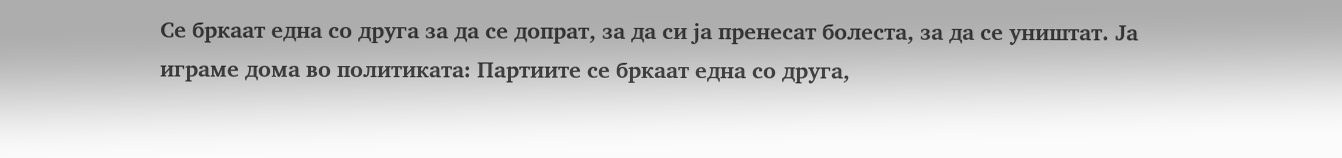Се бркаат една со друга за да се допрат, за да си ја пренесат болеста, за да се уништат. Ја играме дома во политиката: Партиите се бркаат една со друга,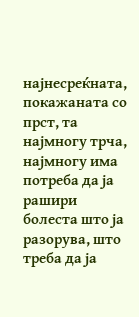најнесреќната, покажаната со прст, та најмногу трча, најмногу има потреба да ја рашири болеста што ја разорува, што треба да ја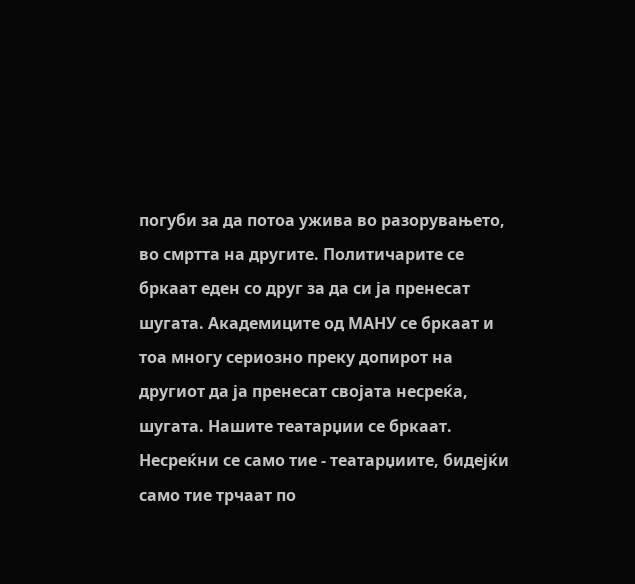погуби за да потоа ужива во разорувањето, во смртта на другите. Политичарите се бркаат еден со друг за да си ја пренесат шугата. Академиците од МАНУ се бркаат и тоа многу сериозно преку допирот на другиот да ја пренесат својата несреќа, шугата. Нашите театарџии се бркаат. Несреќни се само тие - театарџиите, бидејќи само тие трчаат по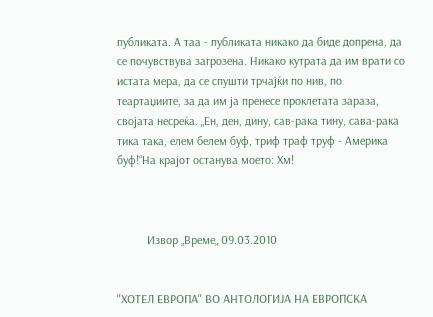публиката. А таа - публиката никако да биде допрена, да се почувствува загрозена. Никако кутрата да им врати со истата мера, да се спушти трчајќи по нив, по теартаџиите, за да им ја пренесе проклетата зараза, својата несреќа. „Ен, ден, дину, сав-рака тину, сава-рака тика така, елем белем буф, триф траф труф - Америка буф!“На крајот останува моето: Хм!



          Извор „Време„ 09.03.2010


"ХОТЕЛ ЕВРОПА" ВО АНТОЛОГИЈА НА ЕВРОПСКА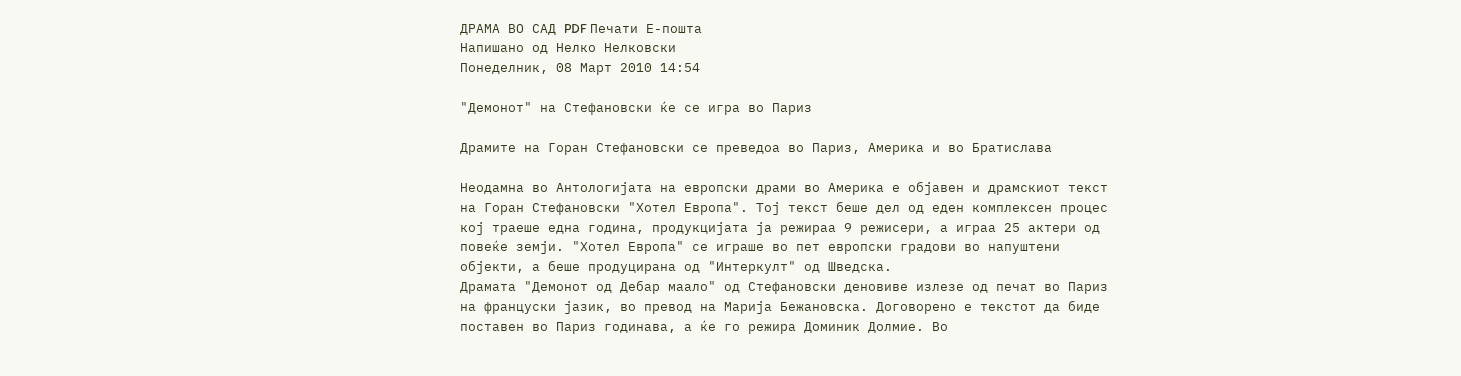ДРАМА ВО САД PDF Печати Е-пошта
Напишано од Нелко Нелковски
Понеделник, 08 Март 2010 14:54

"Демонот" на Стефановски ќе се игра во Париз

Драмите на Горан Стефановски се преведоа во Париз, Америка и во Братислава

Неодамна во Антологијата на европски драми во Америка е објавен и драмскиот текст на Горан Стефановски "Хотел Европа". Тој текст беше дел од еден комплексен процес кој траеше една година, продукцијата ја режираа 9 режисери, а играа 25 актери од повеќе земји. "Хотел Европа" се играше во пет европски градови во напуштени објекти, а беше продуцирана од "Интеркулт" од Шведска.
Драмата "Демонот од Дебар маало" од Стефановски деновиве излезе од печат во Париз на француски јазик, во превод на Марија Бежановска. Договорено е текстот да биде поставен во Париз годинава, а ќе го режира Доминик Долмие. Во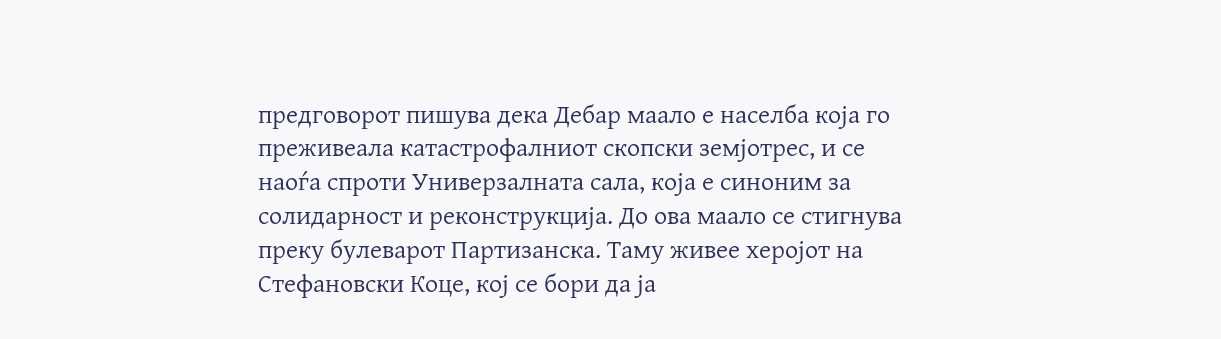предговорот пишува дека Дебар маало е населба која го преживеала катастрофалниот скопски земјотрес, и се наоѓа спроти Универзалната сала, која е синоним за солидарност и реконструкција. До ова маало се стигнува преку булеварот Партизанска. Таму живее херојот на Стефановски Коце, кој се бори да ја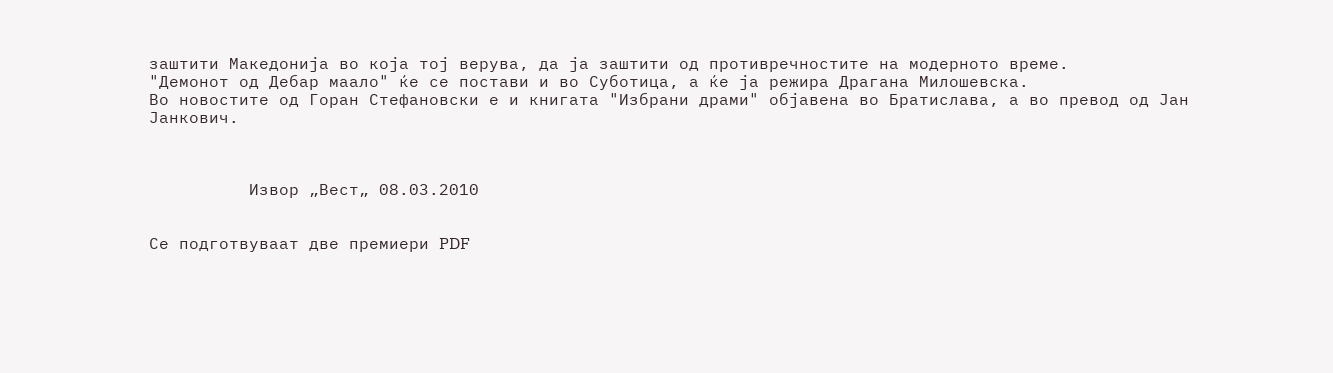заштити Македонија во која тој верува, да ја заштити од противречностите на модерното време.
"Демонот од Дебар маало" ќе се постави и во Суботица, а ќе ја режира Драгана Милошевска.
Во новостите од Горан Стефановски е и книгата "Избрани драми" објавена во Братислава, а во превод од Јан Јанкович.



          Извор „Вест„ 08.03.2010


Се подготвуваат две премиери PDF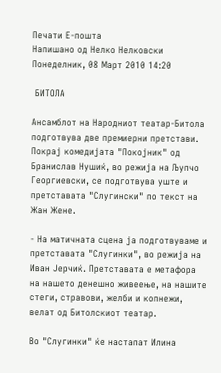Печати Е-пошта
Напишано од Нелко Нелковски
Понеделник, 08 Март 2010 14:20

 БИТОЛА

Ансамблот на Народниот театар-Битола подготвува две премиерни претстави. Покрај комедијата "Покојник" од Бранислав Нушиќ, во режија на Љупчо Георгиевски, се подготвува уште и претставата "Слугински" по текст на Жан Жене.

- На матичната сцена ја подготвуваме и претставата "Слугинки", во режија на Иван Јерчиќ. Претставата е метафора на нашето денешно живеење, на нашите стеги, стравови, желби и копнежи, велат од Битолскиот театар.

Во "Слугинки" ќе настапат Илина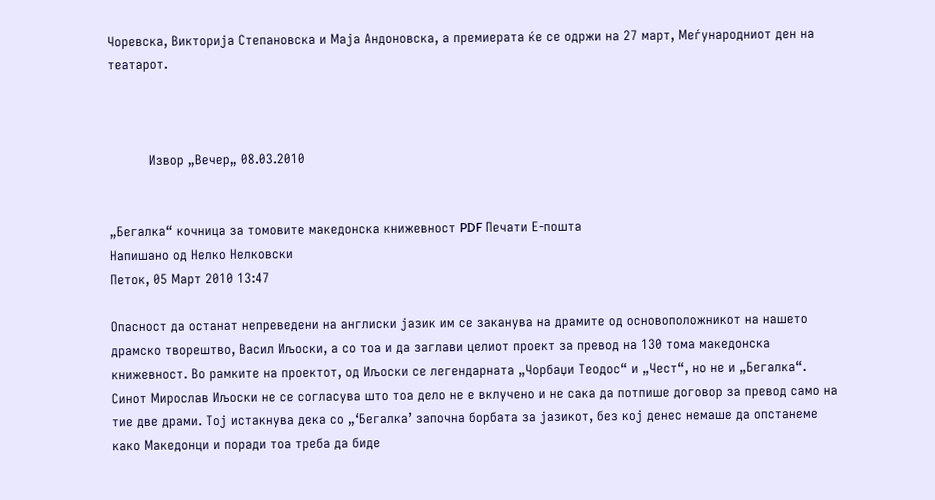Чоревска, Викторија Степановска и Маја Андоновска, а премиерата ќе се одржи на 27 март, Меѓународниот ден на театарот.



          Извор „Вечер„ 08.03.2010


„Бегалка“ кочница за томовите македонска книжевност PDF Печати Е-пошта
Напишано од Нелко Нелковски
Петок, 05 Март 2010 13:47

Опасност да останат непреведени на англиски јазик им се заканува на драмите од основоположникот на нашето драмско творештво, Васил Иљоски, а со тоа и да заглави целиот проект за превод на 130 тома македонска книжевност. Во рамките на проектот, од Иљоски се легендарната „Чорбаџи Теодос“ и „Чест“, но не и „Бегалка“. Синот Мирослав Иљоски не се согласува што тоа дело не е вклучено и не сака да потпише договор за превод само на тие две драми. Тој истакнува дека со „‘Бегалка’ започна борбата за јазикот, без кој денес немаше да опстанеме како Македонци и поради тоа треба да биде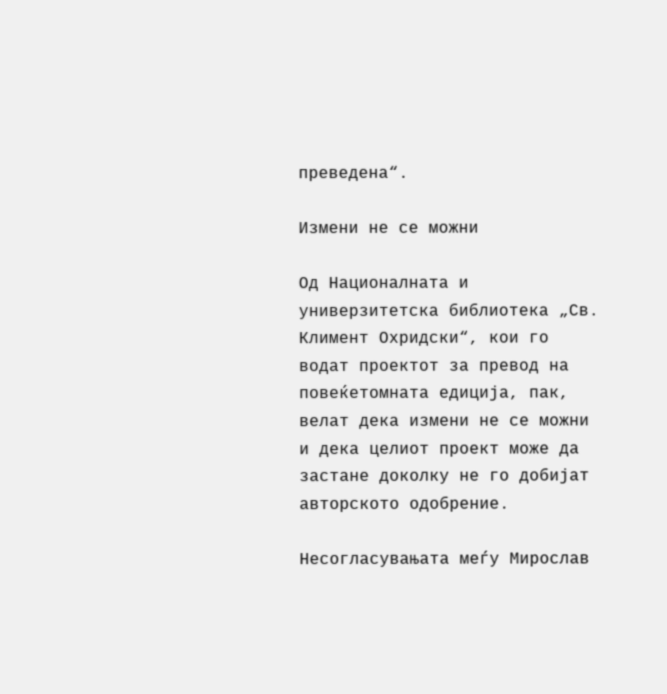преведена“.

Измени не се можни

Од Националната и универзитетска библиотека „Св. Климент Охридски“, кои го водат проектот за превод на повеќетомната едиција, пак, велат дека измени не се можни и дека целиот проект може да застане доколку не го добијат авторското одобрение.

Несогласувањата меѓу Мирослав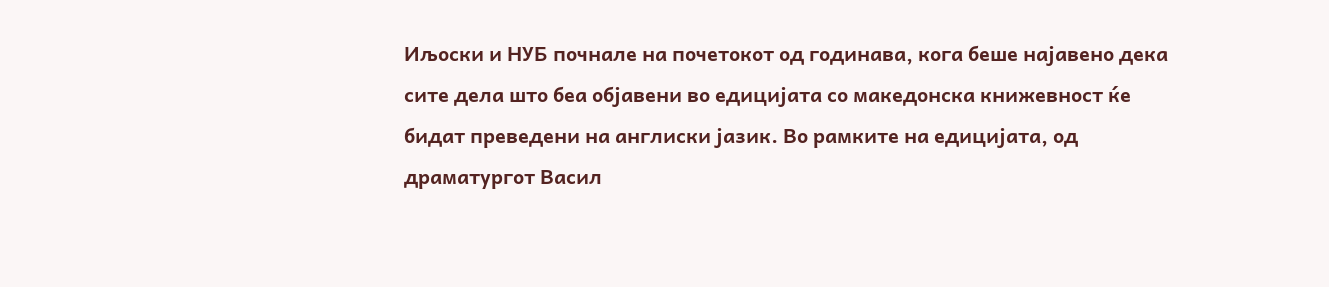Иљоски и НУБ почнале на почетокот од годинава, кога беше најавено дека сите дела што беа објавени во едицијата со македонска книжевност ќе бидат преведени на англиски јазик. Во рамките на едицијата, од драматургот Васил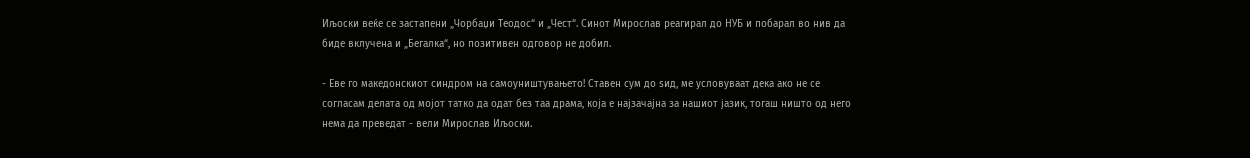Иљоски веќе се застапени „Чорбаџи Теодос“ и „Чест“. Синот Мирослав реагирал до НУБ и побарал во нив да биде вклучена и „Бегалка“, но позитивен одговор не добил.

- Еве го македонскиот синдром на самоуништувањето! Ставен сум до ѕид, ме условуваат дека ако не се согласам делата од мојот татко да одат без таа драма, која е најзачајна за нашиот јазик, тогаш ништо од него нема да преведат - вели Мирослав Иљоски.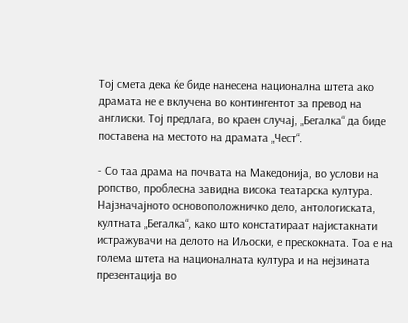Тој смета дека ќе биде нанесена национална штета ако драмата не е вклучена во контингентот за превод на англиски. Тој предлага, во краен случај, „Бегалка“ да биде поставена на местото на драмата „Чест“.

- Со таа драма на почвата на Македонија, во услови на ропство, проблесна завидна висока театарска култура. Најзначајното основоположничко дело, антологиската, култната „Бегалка“, како што констатираат најистакнати истражувачи на делото на Иљоски, е прескокната. Тоа е на голема штета на националната култура и на нејзината презентација во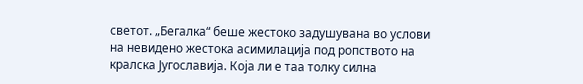светот. „Бегалка“ беше жестоко задушувана во услови на невидено жестока асимилација под ропството на кралска Југославија. Која ли е таа толку силна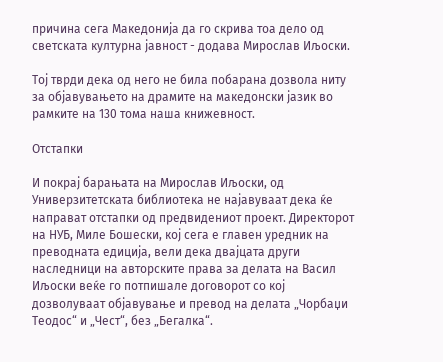причина сега Македонија да го скрива тоа дело од светската културна јавност - додава Мирослав Иљоски.

Тој тврди дека од него не била побарана дозвола ниту за објавувањето на драмите на македонски јазик во рамките на 130 тома наша книжевност.

Отстапки

И покрај барањата на Мирослав Иљоски, од Универзитетската библиотека не најавуваат дека ќе направат отстапки од предвидениот проект. Директорот на НУБ, Миле Бошески, кој сега е главен уредник на преводната едиција, вели дека двајцата други наследници на авторските права за делата на Васил Иљоски веќе го потпишале договорот со кој дозволуваат објавување и превод на делата „Чорбаџи Теодос“ и „Чест“, без „Бегалка“.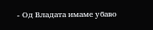- Од Владата имаме убаво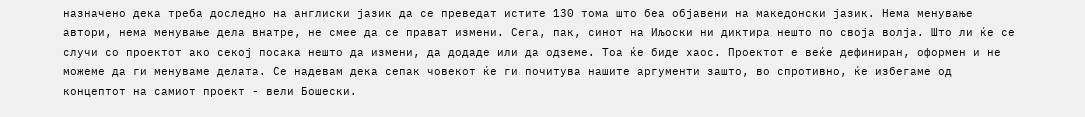назначено дека треба доследно на англиски јазик да се преведат истите 130 тома што беа објавени на македонски јазик. Нема менување автори, нема менување дела внатре, не смее да се прават измени. Сега, пак, синот на Иљоски ни диктира нешто по своја волја. Што ли ќе се случи со проектот ако секој посака нешто да измени, да додаде или да одземе. Тоа ќе биде хаос. Проектот е веќе дефиниран, оформен и не можеме да ги менуваме делата. Се надевам дека сепак човекот ќе ги почитува нашите аргументи зашто, во спротивно, ќе избегаме од концептот на самиот проект - вели Бошески.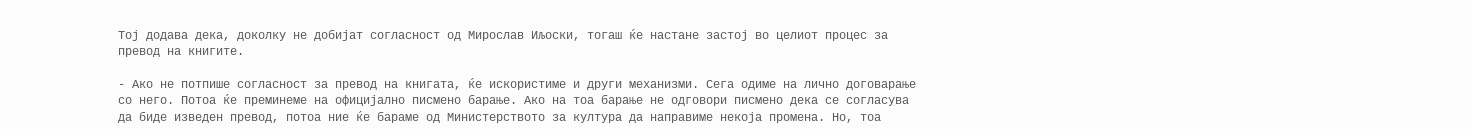Тој додава дека, доколку не добијат согласност од Мирослав Иљоски, тогаш ќе настане застој во целиот процес за превод на книгите.

- Ако не потпише согласност за превод на книгата, ќе искористиме и други механизми. Сега одиме на лично договарање со него. Потоа ќе преминеме на официјално писмено барање. Ако на тоа барање не одговори писмено дека се согласува да биде изведен превод, потоа ние ќе бараме од Министерството за култура да направиме некоја промена. Но, тоа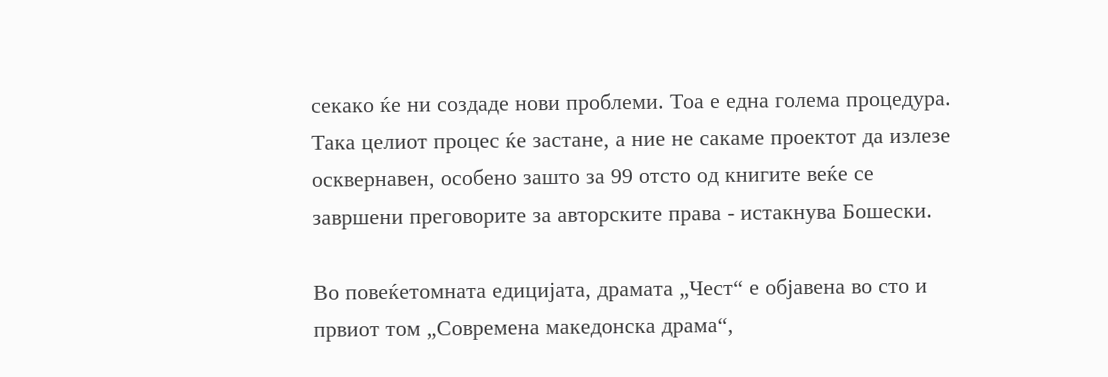секако ќе ни создаде нови проблеми. Тоа е една голема процедура. Така целиот процес ќе застане, а ние не сакаме проектот да излезе осквернавен, особено зашто за 99 отсто од книгите веќе се завршени преговорите за авторските права - истакнува Бошески.

Во повеќетомната едицијата, драмата „Чест“ е објавена во сто и првиот том „Современа македонска драма“,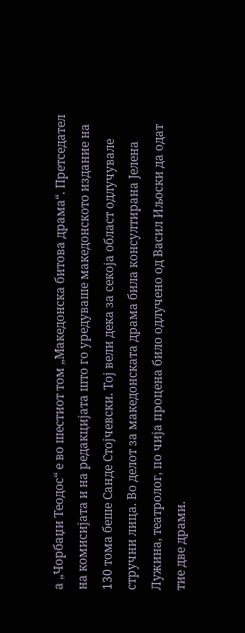а „Чорбаџи Теодос“ е во шестиот том „Македонска битова драма“. Претседател на комисијата и на редакцијата што го уредуваше македонското издание на 130 тома беше Санде Стојчевски. Тој вели дека за секоја област одлучувале стручни лица. Во делот за македонската драма била консултирана Јелена Лужина, театролог, по чија процена било одлучено од Васил Иљоски да одат тие две драми.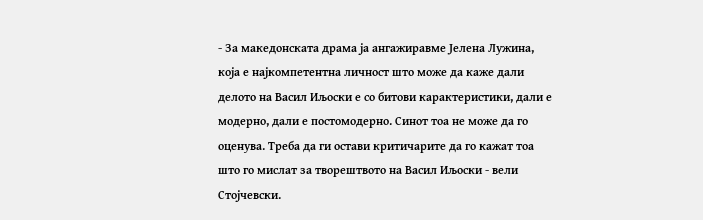- За македонската драма ја ангажиравме Јелена Лужина, која е најкомпетентна личност што може да каже дали делото на Васил Иљоски е со битови карактеристики, дали е модерно, дали е постомодерно. Синот тоа не може да го оценува. Треба да ги остави критичарите да го кажат тоа што го мислат за творештвото на Васил Иљоски - вели Стојчевски.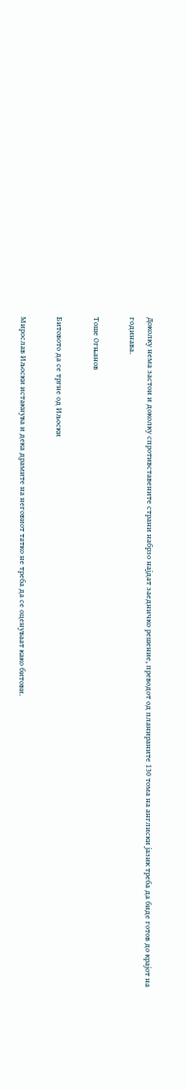Доколку нема застои и доколку спротивставените страни набрзо најдат заедничко решение, преводот од планираните 130 тома на англиски јазик треба да биде готов до крајот на годинава.

Тоше Огњанов

Битовото да се тргне од Иљоски

Мирослав Иљоски истакнува и дека драмите на неговиот татко не треба да се оценуваат како битови.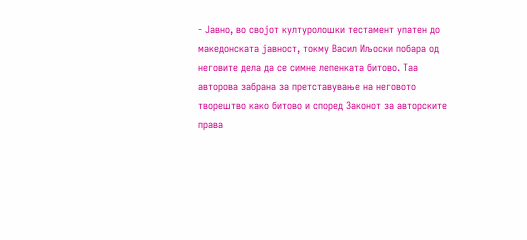- Јавно, во својот културолошки тестамент упатен до македонската јавност, токму Васил Иљоски побара од неговите дела да се симне лепенката битово. Таа авторова забрана за претставување на неговото творештво како битово и според Законот за авторските права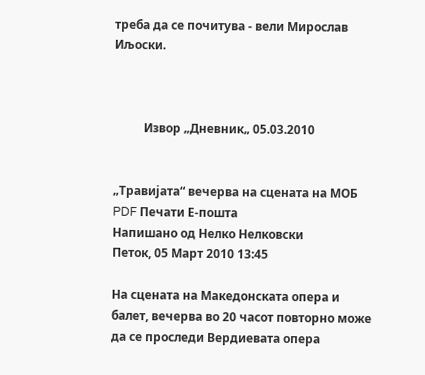треба да се почитува - вели Мирослав Иљоски.



          Извор „Дневник„ 05.03.2010


„Травијата“ вечерва на сцената на МОБ PDF Печати Е-пошта
Напишано од Нелко Нелковски
Петок, 05 Март 2010 13:45

На сцената на Македонската опера и балет, вечерва во 20 часот повторно може да се проследи Вердиевата опера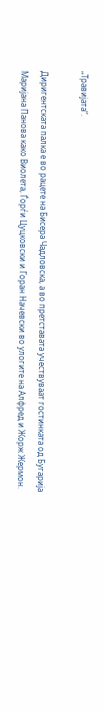„Травијата“.

Диригентската палка е во рацете на Бисера Чадловска, а во претставата учествуваат гостинката од Бугарија Маријана Панова како Виолета, Ѓорѓи Цуцковски и Горан Начевски во улогите на Алфред и Жорж Жермон.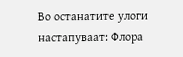Во останатите улоги настапуваат: Флора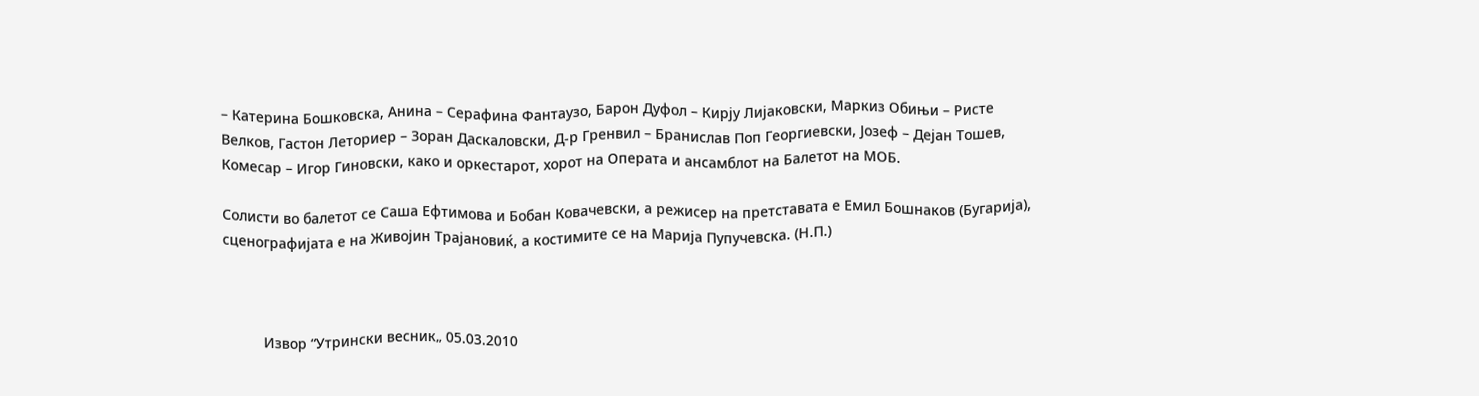– Катерина Бошковска, Анина – Серафина Фантаузо, Барон Дуфол – Кирју Лијаковски, Маркиз Обињи – Ристе Велков, Гастон Леториер – Зоран Даскаловски, Д-р Гренвил – Бранислав Поп Георгиевски, Јозеф – Дејан Тошев, Комесар – Игор Гиновски, како и оркестарот, хорот на Операта и ансамблот на Балетот на МОБ.

Солисти во балетот се Саша Ефтимова и Бобан Ковачевски, а режисер на претставата е Емил Бошнаков (Бугарија), сценографијата е на Живојин Трајановиќ, а костимите се на Марија Пупучевска. (Н.П.)



          Извор “Утрински весник„ 05.03.2010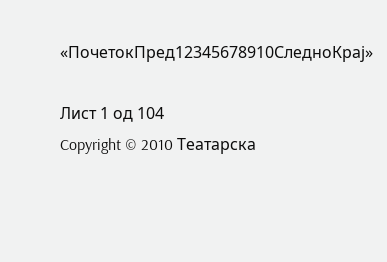«ПочетокПред12345678910СледноКрај»

Лист 1 од 104
Copyright © 2010 Театарска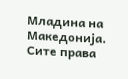Младина на Македонија. Сите права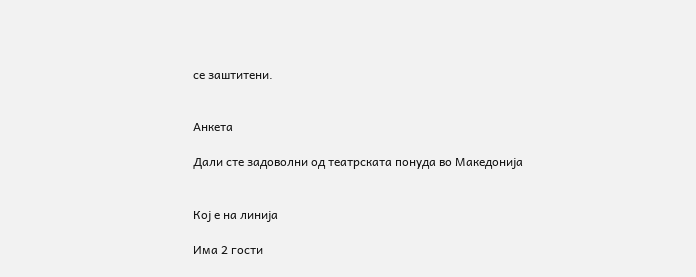се заштитени.


Анкета

Дали сте задоволни од театрската понуда во Македонија


Кој е на линија

Има 2 гости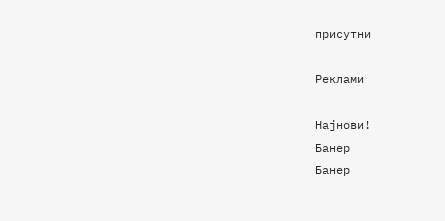присутни

Реклами

Најнови!
Банер
Банер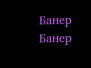Банер
Банер